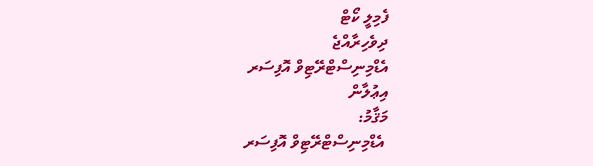ފެމިލީ ކޯޓް
ދިވެހިރާއްޖެ
އެޑްމިނިސްޓްރޭޓިވް އޮފިސަރ
އިޢުލާން
މަޤާމު:
 އެޑްމިނިސްޓްރޭޓިވް އޮފިސަރ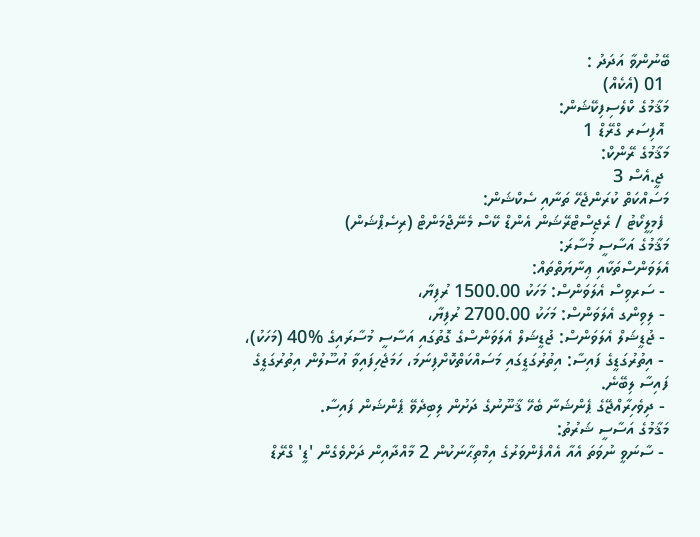ބޭނުންވާ އަދަދު :
 01 (އެކެއް)
މަޤާމުގެ ކްލެސިފިކޭޝަން:
 އޮފިސަރ ގްރޭޑް 1
މަޤާމުގެ ރޭންކް:
 ޖީ.އެސް 3
މަސައްކަތް ކުރަންޖެހޭ ތަނާއި ސެކްޝަން:
 ފެމިލީކޯޓު / ރެޖިސްޓްރޭޝަން އެންޑް ކޭސް މެނޭޖްމަންޓް (ރިސެޕްޝަން)
މަޤާމުގެ އަސާސީ މުސާރަ:
އެލަވަންސްތަކާއި ޢިނާޔަތްތައް:
 - ސަރވިސް އެލަވަންސް: މަހަކު 1500.00 ރުފިޔާ،
 - ލިވިންގ އެލަވަންސް: މަހަކު 2700.00 ރުފިޔާ،
 - ޖުޑީޝަލް އެލަވަންސް: ޖުޑީޝަލް އެލަވަންސްގެ ގޮތުގައި އަސާސީ މުސާރައިގެ %40 (މަހަކު)،
 - އިތުރުގަޑީގެ ފައިސާ: އިތުރުގަޑީގައި މަސައްކަތްކޮށްފިނަމަ، ހަމަޖެހިފައިވާ އުސޫލުން އިތުރުގަޑީގެ ފައިސާ ލިބޭނެ.
 - ދިވެހިރާއްޖޭގެ ޕެންޝަނާ ބެހޭ ޤާނޫނުގެ ދަށުން ލިބިދެވޭ ޕެންޝަން ފައިސާ.
މަޤާމުގެ އަސާސީ ޝަރުތު:
 - ސާނަވީ ނުވަތަ އެއާ އެއްފެންވަރުގެ އިމްތިޙާނަކުން 2 މާއްދާއިން ދަށްވެގެން 'ޑީ' ގްރޭޑް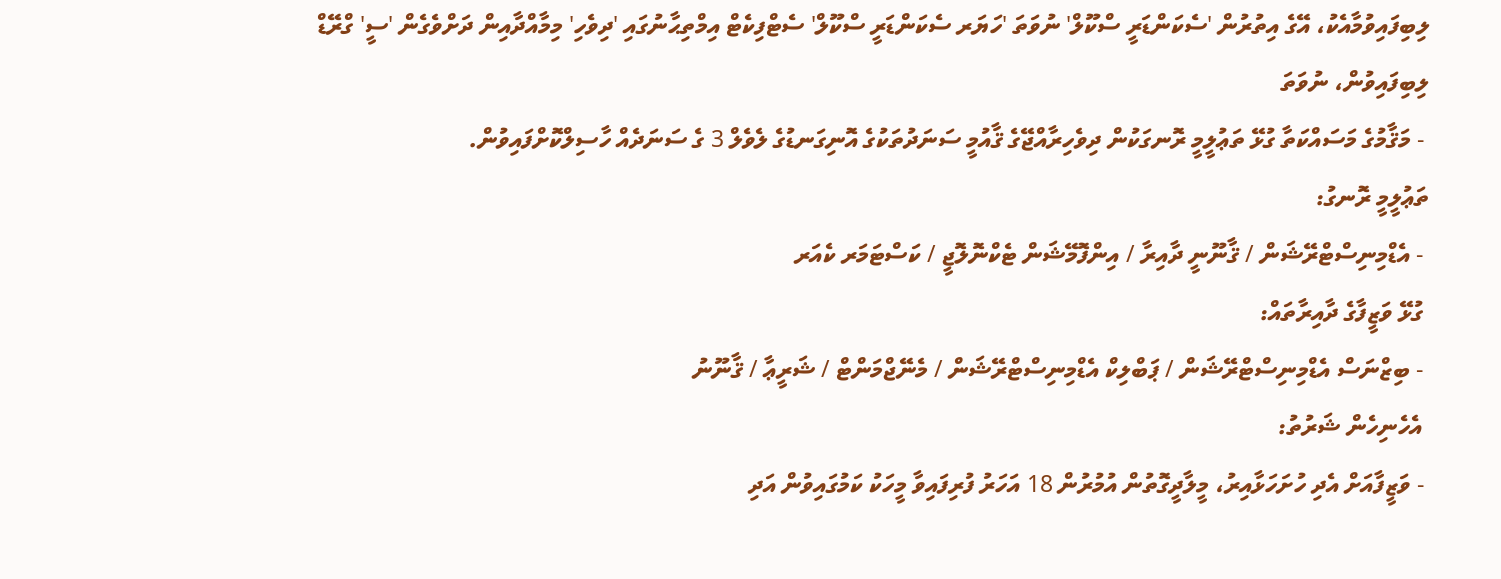ލިބިފައިވުމާއެކު، އޭގެ އިތުރުން 'ސެކަންޑަރީ ސްކޫލް' ނުވަތަ 'ހަޔަރ ސެކަންޑަރީ ސްކޫލް' ސެޓްފިކެޓް އިމްތިޙާނުގައި 'ދިވެހި' މިމާއްދާއިން ދަށްވެގެން 'ސީ' ގްރޭޑް ލިބިފައިވުން، ނުވަތަ
 - މަޤާމުގެ މަސައްކަތާ ގުޅޭ ތަޢުލީމީ ރޮނގަކުން ދިވެހިރާއްޖޭގެ ޤާއުމީ ސަނަދުތަކުގެ އޮނިގަނޑުގެ ލެވެލް 3 ގެ ސަނަދެއް ހާސިލްކޮށްފައިވުން.
ތަޢުލީމީ ރޮނގު:
 - އެޑްމިނިސްޓްރޭޝަން / ޤާނޫނީ ދާއިރާ / އިންފޮމޭޝަން ޓެކްނޮލޮޖީ / ކަސްޓަމަރ ކެއަރ
 ގުޅޭ ވަޒީފާގެ ދާއިރާތައް:
 - ބިޒްނަސް އެޑްމިނިސްޓްރޭޝަން / ޕަބްލިކް އެޑްމިނިސްޓްރޭޝަން / މެނޭޖްމަންޓް / ޝަރީޢާ / ޤާނޫނު
 އެހެނިހެން ޝަރުތު:
 - ވަޒީފާއަށް އެދި ހުށަހަޅާއިރު، މީލާދީގޮތުން އުމުރުން 18 އަހަރު ފުރިފައިވާ މީހަކު ކަމުގައިވުން އަދި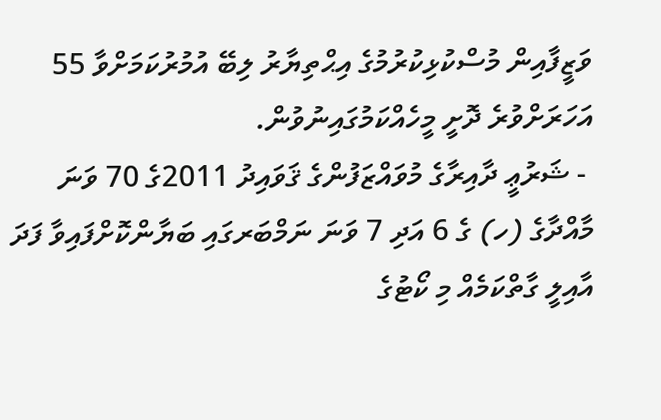ވަޒީފާއިން މުސްކުޅިކުރުމުގެ އިޙްތިޔާރު ލިބޭ އުމުރުކަމަށްވާ 55 އަހަރަށްވުރެ ދޮށީ މީހެއްކަމުގައިނުވުން.
 - ޝަރުޢީ ދާއިރާގެ މުވައްޒަފުންގެ ޤަވައިދު 2011ގެ 70 ވަނަ މާއްދާގެ (ހ) ގެ 6 އަދި 7 ވަނަ ނަމްބަރގައި ބަޔާންކޮށްފައިވާ ފަދަ އާއިލީ ގާތްކަމެއް މި ކޯޓުގެ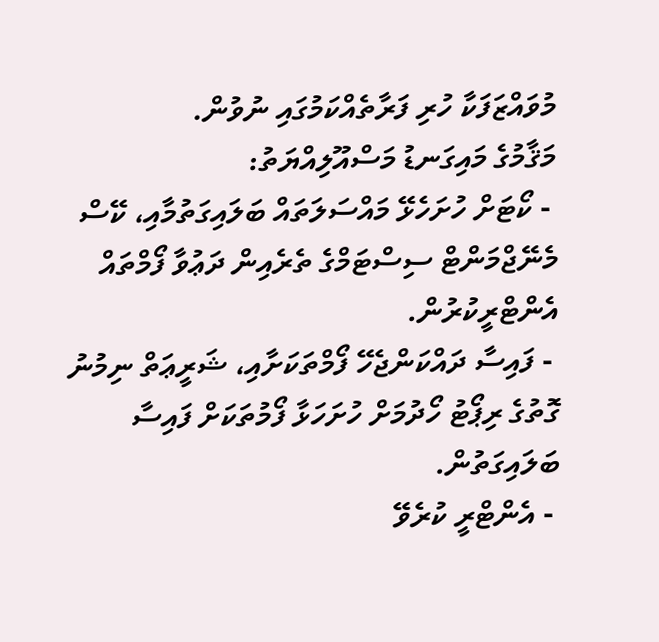މުވައްޒަފަކާ ހުރި ފަރާތެއްކަމުގައި ނުވުން.
މަޤާމުގެ މައިގަނޑު މަސްއޫލިއްޔަތު:
 - ކޯޓަށް ހުށަހެޅޭ މައްސަލަތައް ބަލައިގަތުމާއި، ކޭސް މެނޭޖްމަންޓް ސިސްޓަމްގެ ތެރެއިން ދަޢުވާ ފޯމްތައް އެންޓްރީކުރުން.
 - ފައިސާ ދައްކަންޖެހޭ ފޯމްތަކަށާއި، ޝަރީޢަތް ނިމުނު ގޮތުގެ ރިޕޯޓު ހޯދުމަށް ހުށަހަޅާ ފޯމުތަކަށް ފައިސާ ބަލައިގަތުން.
 - އެންޓްރީ ކުރެވޭ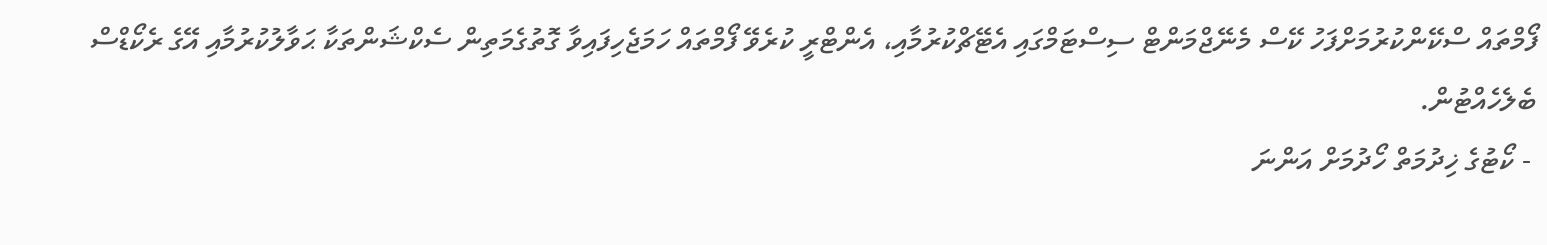ފޯމްތައް ސްކޭންކުރުމަށްފަހު ކޭސް މެނޭޖްމަންޓް ސިސްޓަމްގައި އެޓޭޗްކުރުމާއި، އެންޓްރީ ކުރެވޭ ފޯމްތައް ހަމަޖެހިފައިވާ ގޮތުގެމަތިން ސެކްޝަންތަކާ ޙަވާލުކުރުމާއި އޭގެ ރެކޯޑްސް ބެލެހެއްޓުން.
 - ކޯޓުގެ ޚިދުމަތް ހޯދުމަށް އަންނަ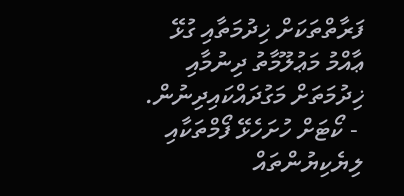ފަރާތްތަކަށް ޚިދުމަތާއި ގުޅޭ ޢާއްމު މަޢުލޫމާތު ދިނުމާއި ޚިދުމަތަށް މަގުދައްކައިދިނުން.
 - ކޯޓަށް ހުށަހެޅޭ ފޯމްތަކާއި ލިޔެކިޔުންތައް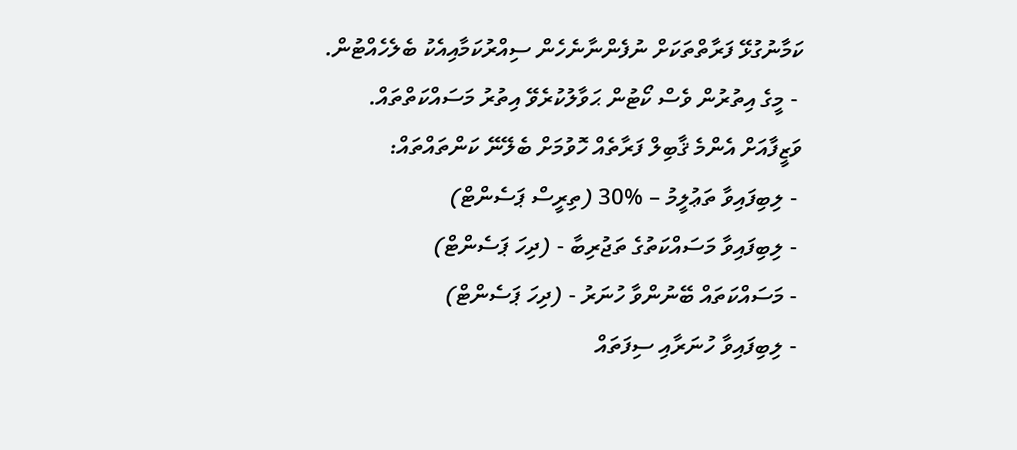ކަމާނުގުޅޭ ފަރާތްތަކަށް ނުފެންނާނެހެން ސިއްރުކަމާއިއެކު ބެލެހެއްޓުން.
 - މީގެ އިތުރުން ވެސް ކޯޓުން ޙަވާލުކުރެވޭ އިތުރު މަސައްކަތްތައް.
ވަޒީފާއަށް އެންމެ ޤާބިލް ފަރާތެއް ހޮވުމަށް ބެލޭނޭ ކަންތައްތައް:
 - ލިބިފައިވާ ތަޢުލީމު – %30 (ތިރީސް ޕަސެންޓް)
 - ލިބިފައިވާ މަސައްކަތުގެ ތަޖުރިބާ - (ދިހަ ޕަސެންޓް)
 - މަސައްކަތައް ބޭނުންވާ ހުނަރު - (ދިހަ ޕަސެންޓް)
 - ލިބިފައިވާ ހުނަރާއި ސިފަތައް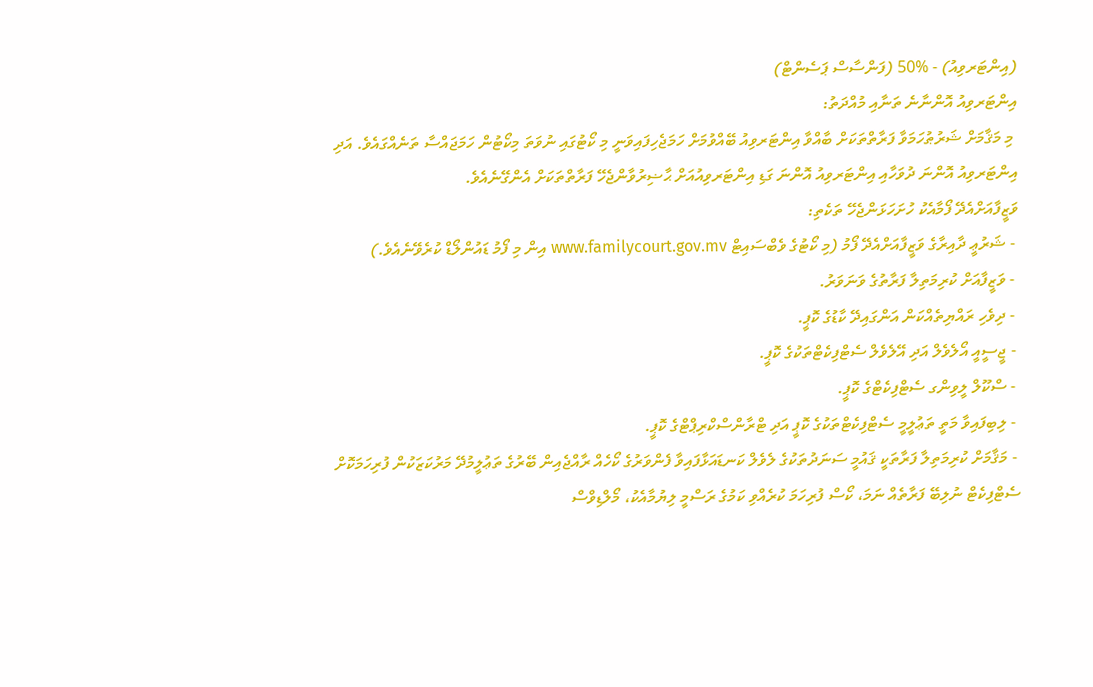(އިންޓަރވިއު) - %50 (ފަންސާސް ޕަސެންޓް)
އިންޓަރވިއު އޮންނާނެ ތަނާއި މުއްދަތު:
 މި މަޤާމަށް ޝަރުޠުހަމަވާ ފަރާތްތަކަށް ބާއްވާ އިންޓަރވިއު ބޭއްވުމަށް ހަމަޖެހިފައިވަނީ މި ކޯޓުގައި ނުވަތަ މިކޯޓުން ހަމަޖައްސާ ތަނެއްގައެވެ. އަދި އިންޓަރވިއު އޮންނަ ދުވަހާއި އިންޓަރވިއު އޮންނަ ގަޑި އިންޓަރވިއުއަށް ޙާޟިރުވާންޖެހޭ ފަރާތްތަކަށް އެންގޭނެއެވެ.
ވަޒީފާއަށްއެދޭ ފޯމާއެކު ހުށަހަޅަންޖެހޭ ތަކެތި:
 - ޝަރުޢީ ދާއިރާގެ ވަޒީފާއަށްއެދޭ ފޯމު (މި ކޯޓުގެ ވެބްސައިޓް www.familycourt.gov.mv އިން މި ފޯމު ޑައުންލޯޑް ކުރެވޭނެއެވެ.)
 - ވަޒީފާއަށް ކުރިމަތިލާ ފަރާތުގެ ވަނަވަރު.
 - ދިވެހި ރައްޔިތެއްކަން އަންގައިދޭ ކާޑުގެ ކޮޕީ.
 - ޖީސީއީ އޯލެވެލް އަދި އޭލެވެލް ސެޓްފިކެޓްތަކުގެ ކޮޕީ.
 - ސްކޫލް ލީވިންގ ސެޓްފިކެޓްގެ ކޮޕީ.
 - ލިބިފައިވާ މަތީ ތަޢުލީމީ ސެޓްފިކެޓްތަކުގެ ކޮޕީ އަދި ޓްރާންސްކްރިޕްޓްގެ ކޮޕީ.
 - މަޤާމަށް ކުރިމަތިލާ ފަރާތަކީ ޤައުމީ ސަނަދުތަކުގެ ލެވެލް ކަނޑައަޅާފައިވާ ފެންވަރުގެ ކޯހެއް ރާއްޖެއިން ބޭރުގެ ތަޢުލީމުދޭ މަރުކަޒަކުން ފުރިހަމަކޮށް ސެޓްފިކެޓް ނުލިބޭ ފަރާތެއް ނަމަ، ކޯސް ފުރިހަމަ ކުރެއްވި ކަމުގެ ރަސްމީ ލިޔުމާއެކު، މޯލްޑިވްސް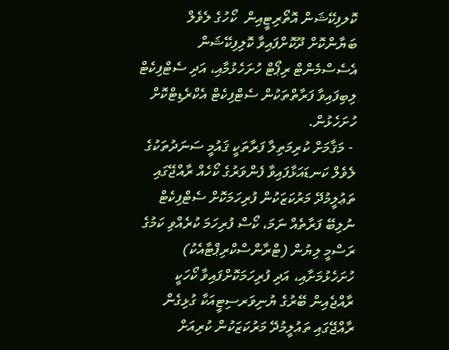ކޮލފިކޭޝަން އޮތޯރިޓީއިން  ކޯހުގެ ލެވެލް ބަޔާންކޮށް ދޫކޮށްފައިވާ ކޮލިފިކޭޝަން އެސެސްމެންޓް ރިޕޯޓް ހުށަހެޅުމާއި، އަދި ސެޓްފިކެޓް ލިބިފައިވާ ފަރާތްތަކުން ސެޓްފިކެޓް އެކްރެޑިޓްކޮށް ހުށަހެޅުން.
 - މަޤާމަށް ކުރިމަތިލާ ފަރާތަކީ ޤައުމީ ސަނަދުތަކުގެ ލެވެލް ކަނޑައަޅާފައިވާ ފެންވަރުގެ ކޯހެއް ރާއްޖޭގައި ތަޢުލީމުދޭ މަރުކަޒަކުން ފުރިހަމަކޮށް ސެޓްފިކެޓް ނުލިބޭ ފަރާތެއް ނަމަ، ކޯސް ފުރިހަމަ ކުރެއްވި ކަމުގެ ރަސްމީ ލިޔުން (ޓްރާންސްކްރިޕްޓާއެކު) ހުށަހެޅުމަށާއި، އަދި ފުރިހަމަކޮށްފައިވާ ކޯހަކީ ރާއްޖެއިން ބޭރުގެ ޔުނިވަރސިޓީއަކާ ގުޅިގެން ރާއްޖޭގައި ތައުލީމުދޭ މަރުކަޒަކުން ކުރިއަށް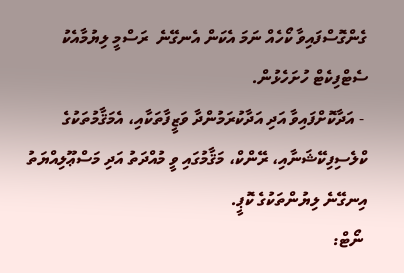ގެންގޮސްފައިވާ ކޯހެއް ނަމަ އެކަން އެނގޭނެ  ރަސްމީ ލިޔުމާއެކު ސެޓްފިކެޓް ހުށަހެޅުން.
 - އަދާކޮށްފައިވާ އަދި އަދާކުރަމުންދާ ވަޒީފާތަކާއި، އެމަޤާމުތަކުގެ ކްލެސިފިކޭޝަނާއި، ރޭންކް، މަޤާމުގައި ވީ މުއްދަތު އަދި މަސްޢޫލިއްޔަތު އިނގޭނެ ލިޔުންތަކުގެ ކޮޕީ.
 ނޯޓް: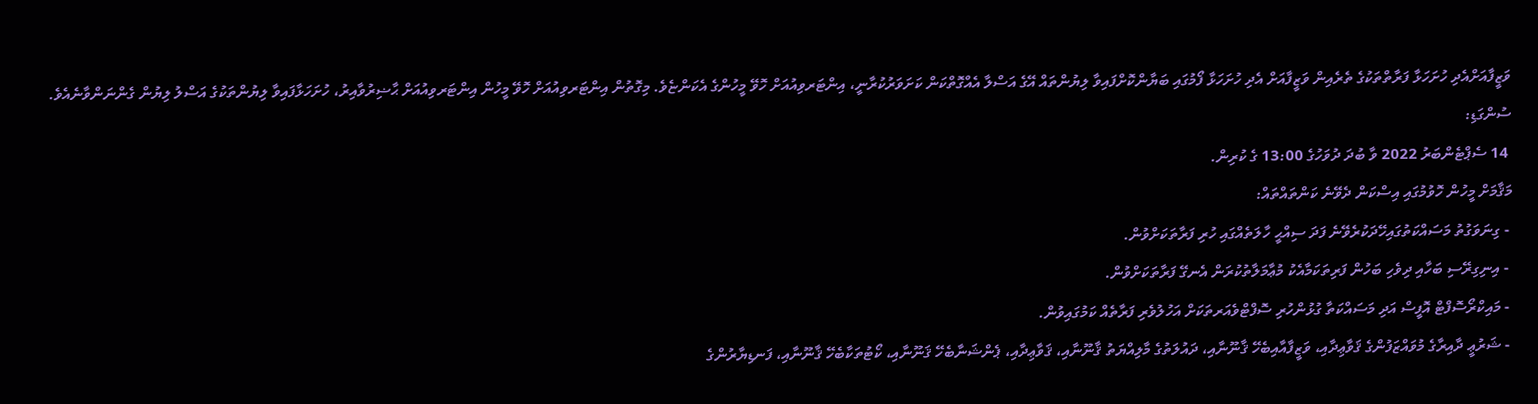ވަޒީފާއަށްއެދި ހުށަހަޅާ ފަރާތްތަކުގެ ތެރެއިން ވަޒީފާއަށް އެދި ހުށަހަޅާ ފޯމުގައި ބަޔާންކޮށްފައިވާ ލިޔުންތައް އޭގެ އަސްލާ އެއްގޮތްކަން ކަށަވަރުކުރާނީ، އިންޓަރވިއުއަށް ހޮވޭ މީހުންގެ އެކަންޏެވެ. މިގޮތުން އިންޓަރވިއުއަށް ހޮވޭ މީހުން އިންޓަރވިއުއަށް ޙާޟިރުވާއިރު، ހުށަހަޅާފައިވާ ލިޔުންތަކުގެ އަސްލު ލިޔުން ގެންނަންވާނެއެވެ.
ސުންގަޑި:
 14 ސެޕްޓެންބަރު 2022 ވާ ބުދަ ދުވަހުގެ 13:00 ގެ ކުރިން.
މަޤާމަށް މީހުން ހޮވުމުގައި އިސްކަން ދެވޭނެ ކަންތައްތައް:
 - ގިނަވަގުތު މަސައްކަތުގައިހޭދަކުރެވޭނެ ފަދަ ސިއްޙީ ހާލަތެއްގައި ހުރި ފަރާތަކަށްވުން.
 - އިނިގިރޭސި ބަހާއި ދިވެހި ބަހުން ފަރިތަކަމާއެކު މުޢާމަލާތުކުރަން އެނގޭ ފަރާތަކަށްވުން.
 - މައިކްރޯސޮފްޓް އޮފީސް އަދި މަސައްކަތާ ގުޅުންހުރި ސޮފްޓްވެއަރތަކަށް އަހުލުވެރި ފަރާތެއް ކަމުގައިވުން.
 - ޝަރުޢީ ދާއިރާގެ މުވައްޒަފުންގެ ޤަވާޢިދާއި، ވަޒީފާއާއިބެހޭ ޤާނޫނާއި، ދައުލަތުގެ މާލިއްޔަތު ޤާނޫނާއި، ޤަވާޢިދާއި، ޕެންޝަނާބެހޭ ޤަނޫނާއި، ކޯޓުތަކާބެހޭ ޤާނޫނާއި، ފަނޑިޔާރުންގެ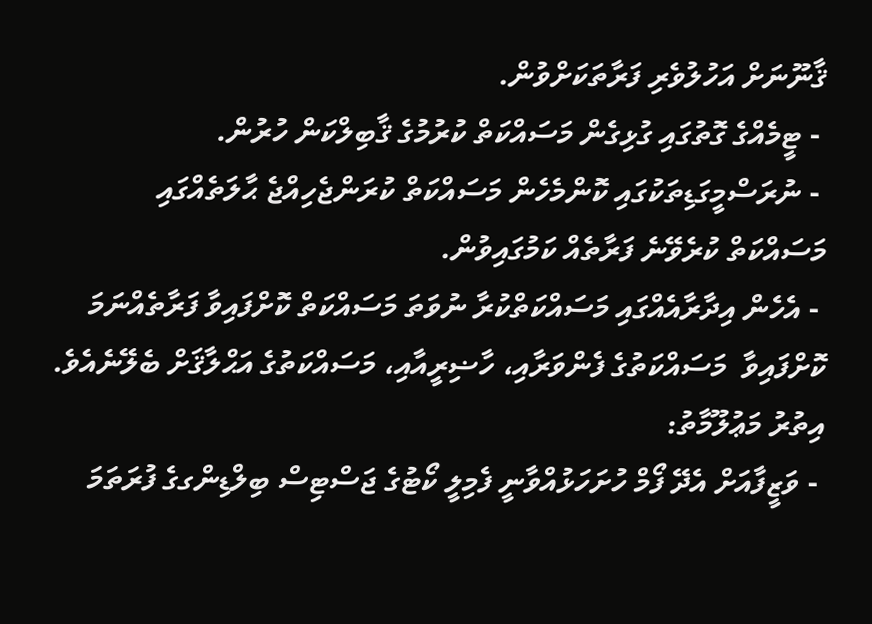ޤާނޫނަށް އަހުލުވެރި ފަރާތަކަށްވުން.
 - ޓީމެއްގެ ގޮތުގައި ގުޅިގެން މަސައްކަތް ކުރުމުގެ ޤާބިލްކަން ހުރުން.
 - ނުރަސްމީގަޑިތަކުގައި ކޮންމެހެން މަސައްކަތް ކުރަންޖެހިއްޖެ ޙާލަތެއްގައި މަސައްކަތް ކުރެވޭނެ ފަރާތެއް ކަމުގައިވުން.
 - އެހެން އިދާރާއެއްގައި މަސައްކަތްކުރާ ނުވަތަ މަސައްކަތް ކޮށްފައިވާ ފަރާތެއްނަމަ ކޮށްފައިވާ  މަސައްކަތުގެ ފެންވަރާއި، ހާޟިރީއާއި، މަސައްކަތުގެ އަޙްލާޤަށް ބެލޭނެއެވެ.
އިތުރު މަޢުލޫމާތު:
 - ވަޒީފާއަށް އެދޭ ފޯމް ހުށަހަޅުއްވާނީ ފެމިލީ ކޯޓުގެ ޖަސްޓިސް ބިލްޑިންގގެ ފުރަތަމަ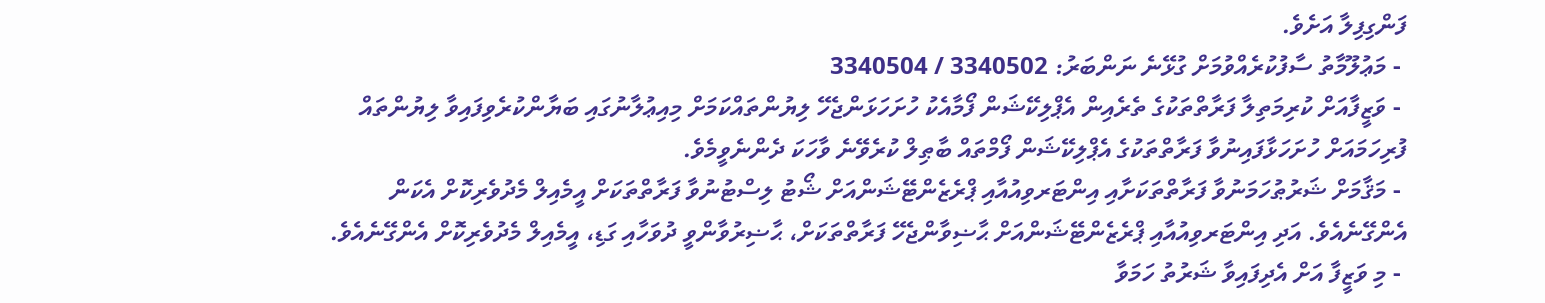ފަންގިފިލާ އަށެވެ.
 - މަޢުލޫމާތު ސާފުކުރެއްވުމަށް ގުޅޭނެ ނަންބަރު: 3340502 / 3340504
 - ވަޒީފާއަށް ކުރިމަތިލާ ފަރާތްތަކުގެ ތެރެއިން އެޕްލިކޭޝަން ފޯމާއެކު ހުށަހަޅަންޖެހޭ ލިޔުންތައްކަމަށް މިއިޢުލާނުގައި ބަޔާންކުރެވިފައިވާ ލިޔުންތައް ފުރިހަމައަށް ހުށަހަޅާފައިނުވާ ފަރާތްތަކުގެ އެޕްލިކޭޝަން ފޯމްތައް ބާޠިލް ކުރެވޭނެ ވާހަކަ ދެންނެވީމެވެ.
 - މަޤާމަށް ޝަރުޠުހަމަނުވާ ފަރާތްތަކަށާއި އިންޓަރވިއުއާއި ޕްރެޒެންޓޭޝަންއަށް ޝޯޓު ލިސްޓުނުވާ ފަރާތްތަކަށް އީމެއިލް މެދުވެރިކޮށް އެކަން އެންގޭނެއެވެ. އަދި އިންޓަރވިއުއާއި ޕްރެޒެންޓޭޝަންއަށް ޙާޟިވާންޖެހޭ ފަރާތްތަކަށް، ޙާޟިރުވާންވީ ދުވަހާއި ގަޑި، އީމެއިލް މެދުވެރިކޮށް އެންގޭނެއެވެ.
 - މި ވަޒީފާ އަށް އެދިފައިވާ ޝަރުތު ހަމަވާ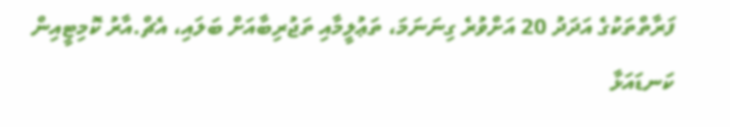ފަރާތްތަކުގެ އަދަދު 20 އަށްވުރެ ގިނަނަމަ، ތަޢުލީމާއި ތަޖުރިބާއަށް ބަލައި، އެޗް.އާރު ކޮމިޓީއިން ކަނޑައަޅާ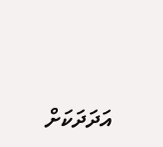އަދަދަކަށް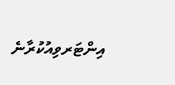އިންޓަރވިއުކުރާނެ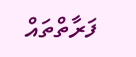ފަރާތްތައް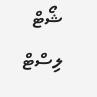ޝޯޓް ލިސްޓް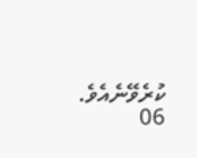ކުރެވޭނެއެވެ.
06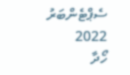ސެޕްޓެންބަރު 2022
ހޯދާ